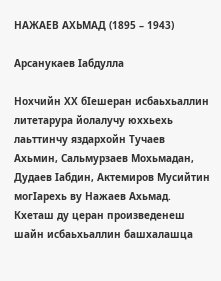НАЖАЕВ АХЬМАД (1895 – 1943)

Арсанукаев Iабдулла

Нохчийн ХХ бIешеран исбаьхьаллин литетарура йолалучу юххьехь лаьттинчу яздархойн Тучаев Ахьмин, Сальмурзаев Мохьмадан, Дудаев Iабдин, Актемиров Мусийтин могIарехь ву Нажаев Ахьмад. Кхеташ ду церан произведенеш шайн исбаьхьаллин башхалашца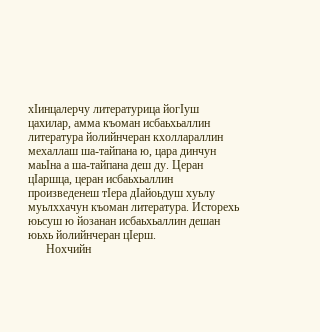хIинцалерчу литературица йогIуш цахилар, амма къоман исбаьхьаллин литература йолийнчеран кхоллараллин мехаллаш ша-тайпана ю, цара динчун маьIна а ша-тайпана деш ду. Церан цIаршца, церан исбаьхьаллин произведенеш тIера дIайоьдуш хуьлу муьлххачун къоман литература. Исторехь юьсуш ю йозанан исбаьхьаллин дешан юьхь йолийнчеран цIерш.
      Нохчийн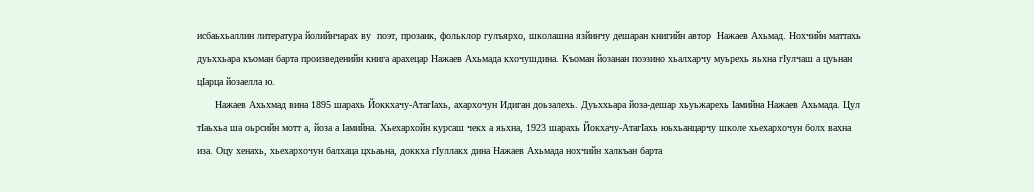исбаьхьаллин литература йолийнчарах ву  поэт, прозаик, фольклор гулъярхо, школашна язйинчу дешаран книгийн автор  Нажаев Ахьмад. Нохчийн маттахь дуьххьара къоман барта произведенийн книга арахецар Нажаев Ахьмада кхочушдина. Къоман йозанан поэзино хьалхарчу муьрехь яьхна гIулчаш а цуьнан цIарца йозаелла ю.
      Нажаев Ахьхмад вина 1895 шарахь Йоккхачу-АтагIахь, ахархочун Идиган доьзалехь. Дуьххьара йоза-дешар хьуьжарехь Iамийна Нажаев Ахьмада. Цул тIаьхьа ша оьрсийн мотт а, йоза а Iамийна. Хьехархойн курсаш чекх а яьхна, 1923 шарахь Йокхачу-АтагIахь юьхьанцарчу школе хьехархочун болх вахна иза. Оцу хенахь, хьехархочун балхаца цхьаьна, доккха гIуллакх дина Нажаев Ахьмада нохчийн халкъан барта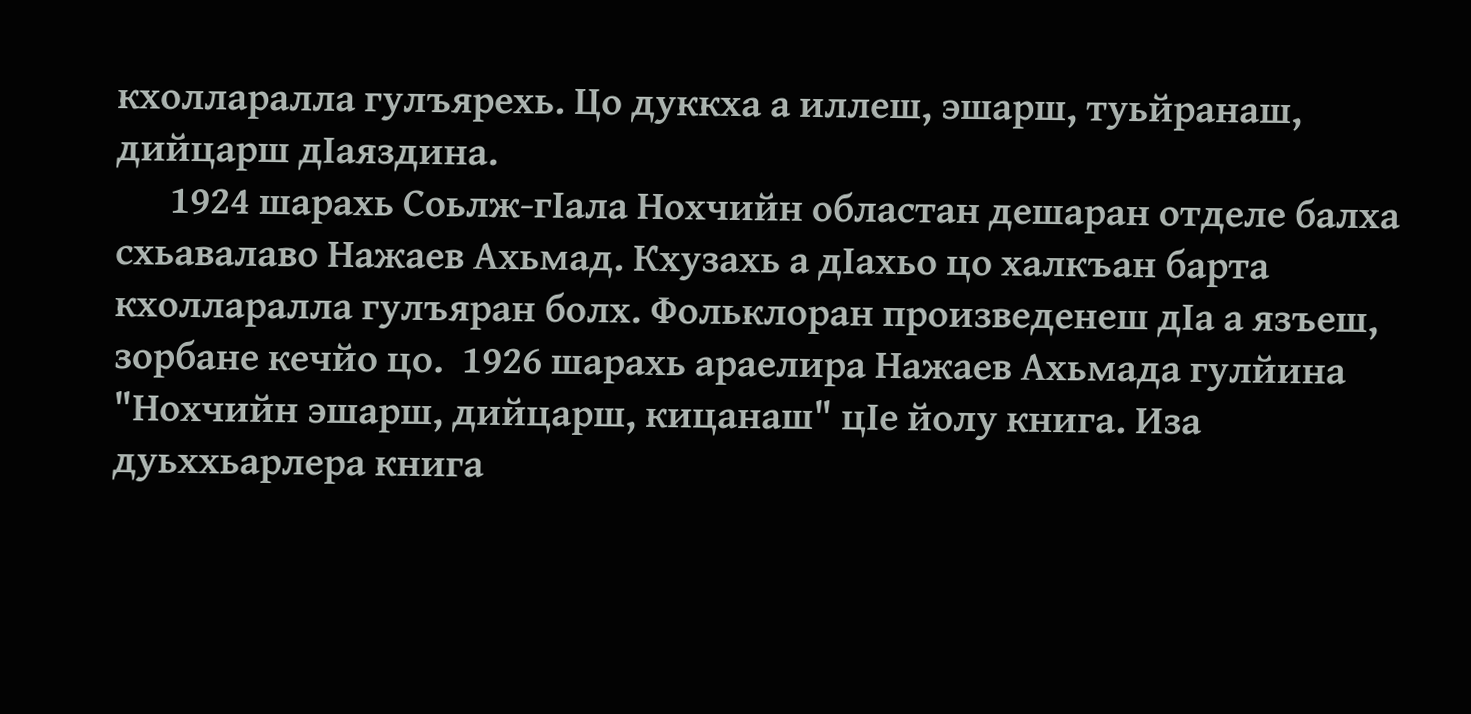кхолларалла гулъярехь. Цо дуккха а иллеш, эшарш, туьйранаш, дийцарш дIаяздина.
      1924 шарахь Соьлж-гIала Нохчийн областан дешаран отделе балха схьавалаво Нажаев Ахьмад. Кхузахь а дIахьо цо халкъан барта кхолларалла гулъяран болх. Фольклоран произведенеш дIа а язъеш, зорбане кечйо цо.  1926 шарахь араелира Нажаев Ахьмада гулйина "Нохчийн эшарш, дийцарш, кицанаш" цIе йолу книга. Иза дуьххьарлера книга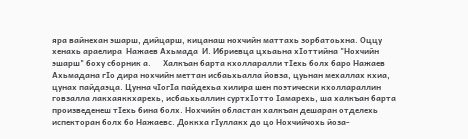яра вайнехан эшарш, дийцарш, кицанаш нохчийн маттахь зорбатоьхна. Оццу хенахь араелира  Нажаев Ахьмада  И. Ибриевца цхьаьна хIоттийна "Нохчийн эшарш" боху сборник а.      Халкъан барта кхолларалли тIехь болх баро Нажаев Ахьмадана гIо дира нохчийн меттан исбаьхьалла йовза, цуьнан мехаллах кхиа, цунах пайдаэца. Цунна чIогIа пайдехьа хилира шен поэтически кхоллараллин говзалла лакхаяккхарехь, исбаьхьаллин суртхIотто Iамарехь, ша халкъан барта произведенеш тIехь бина болх. Нохчийн областан халкъан дешаран отделехь испекторан болх бо Нажаевс. Доккха гIуллакх до цо Нохчийчохь йоза-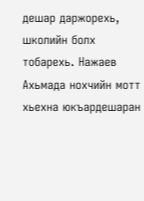дешар даржорехь, школийн болх тобарехь. Нажаев Ахьмада нохчийн мотт хьехна юкъардешаран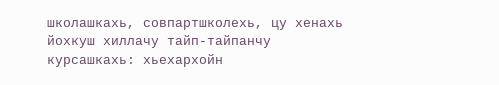школашкахь, совпартшколехь, цу хенахь йохкуш хиллачу тайп-тайпанчу курсашкахь: хьехархойн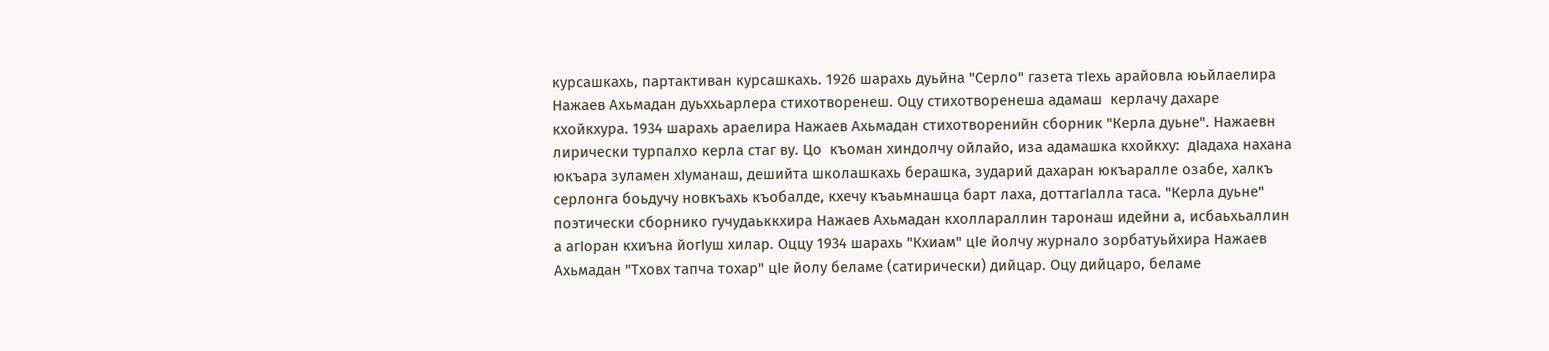курсашкахь, партактиван курсашкахь. 1926 шарахь дуьйна "Серло" газета тIехь арайовла юьйлаелира Нажаев Ахьмадан дуьххьарлера стихотворенеш. Оцу стихотворенеша адамаш  керлачу дахаре кхойкхура. 1934 шарахь араелира Нажаев Ахьмадан стихотворенийн сборник "Керла дуьне". Нажаевн лирически турпалхо керла стаг ву. Цо  къоман хиндолчу ойлайо, иза адамашка кхойкху:  дIадаха нахана юкъара зуламен хIуманаш, дешийта школашкахь берашка, зударий дахаран юкъаралле озабе, халкъ серлонга боьдучу новкъахь къобалде, кхечу къаьмнашца барт лаха, доттагIалла таса. "Керла дуьне" поэтически сборнико гучудаьккхира Нажаев Ахьмадан кхоллараллин таронаш идейни а, исбаьхьаллин а агIоран кхиъна йогIуш хилар. Оццу 1934 шарахь "Кхиам" цIе йолчу журнало зорбатуьйхира Нажаев Ахьмадан "Тховх тапча тохар" цIе йолу беламе (сатирически) дийцар. Оцу дийцаро, беламе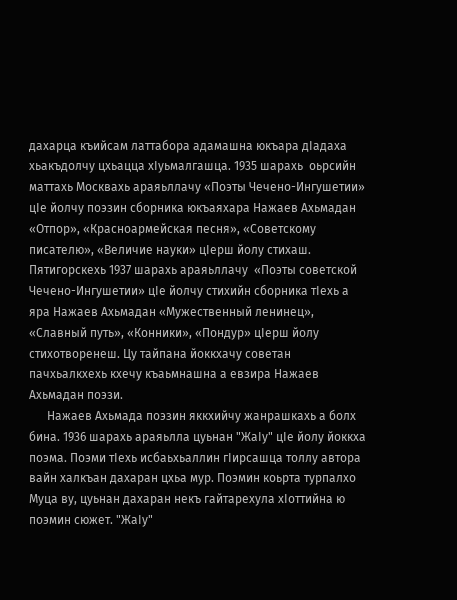дахарца къийсам латтабора адамашна юкъара дIадаха хьакъдолчу цхьацца хIуьмалгашца. 1935 шарахь  оьрсийн маттахь Москвахь араяьллачу «Поэты Чечено-Ингушетии» цIе йолчу поэзин сборника юкъаяхара Нажаев Ахьмадан «Отпор», «Красноармейская песня», «Советскому писателю», «Величие науки» цIерш йолу стихаш. Пятигорскехь 1937 шарахь араяьллачу  «Поэты советской Чечено-Ингушетии» цIе йолчу стихийн сборника тIехь а яра Нажаев Ахьмадан «Мужественный ленинец», «Славный путь», «Конники», «Пондур» цIерш йолу стихотворенеш. Цу тайпана йоккхачу советан пачхьалкхехь кхечу къаьмнашна а евзира Нажаев Ахьмадан поэзи.
      Нажаев Ахьмада поэзин яккхийчу жанрашкахь а болх бина. 1936 шарахь араяьлла цуьнан "ЖаIу" цIе йолу йоккха поэма. Поэми тIехь исбаьхьаллин гIирсашца толлу автора вайн халкъан дахаран цхьа мур. Поэмин коьрта турпалхо Муца ву, цуьнан дахаран некъ гайтарехула хIоттийна ю поэмин сюжет. "ЖаIу"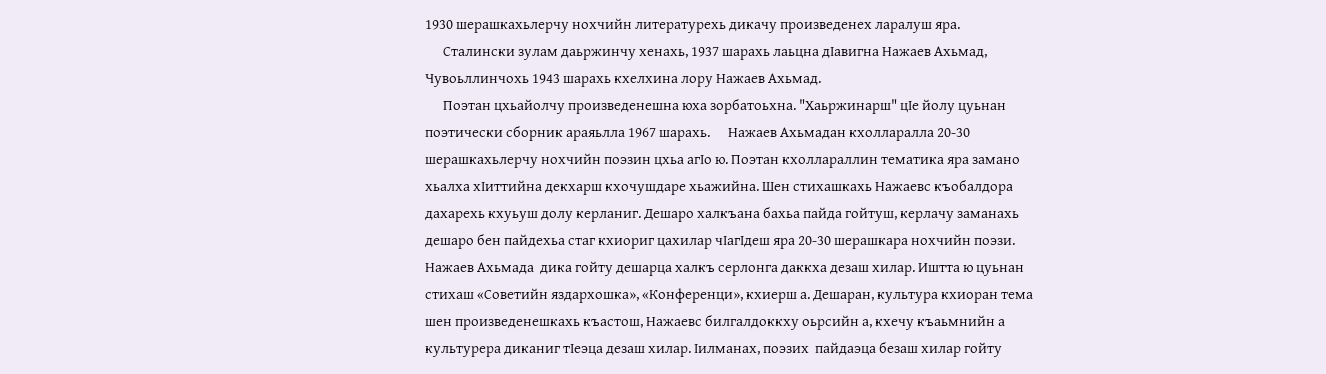1930 шерашкахьлерчу нохчийн литературехь дикачу произведенех ларалуш яра.
      Сталински зулам даьржинчу хенахь, 1937 шарахь лаьцна дIавигна Нажаев Ахьмад, Чувоьллинчохь 1943 шарахь кхелхина лору Нажаев Ахьмад.
      Поэтан цхьайолчу произведенешна юха зорбатоьхна. "Хаьржинарш" цIе йолу цуьнан поэтически сборник араяьлла 1967 шарахь.      Нажаев Ахьмадан кхолларалла 20-30 шерашкахьлерчу нохчийн поэзин цхьа агIо ю. Поэтан кхоллараллин тематика яра замано хьалха хIиттийна декхарш кхочушдаре хьажийна. Шен стихашкахь Нажаевс къобалдора дахарехь кхуьуш долу керланиг. Дешаро халкъана бахьа пайда гойтуш, керлачу заманахь дешаро бен пайдехьа стаг кхиориг цахилар чIагIдеш яра 20-30 шерашкара нохчийн поэзи. Нажаев Ахьмада  дика гойту дешарца халкъ серлонга даккха дезаш хилар. Иштта ю цуьнан стихаш «Советийн яздархошка», «Конференци», кхиерш а. Дешаран, культура кхиоран тема шен произведенешкахь къастош, Нажаевс билгалдоккху оьрсийн а, кхечу къаьмнийн а культурера диканиг тIеэца дезаш хилар. Iилманах, поэзих  пайдаэца безаш хилар гойту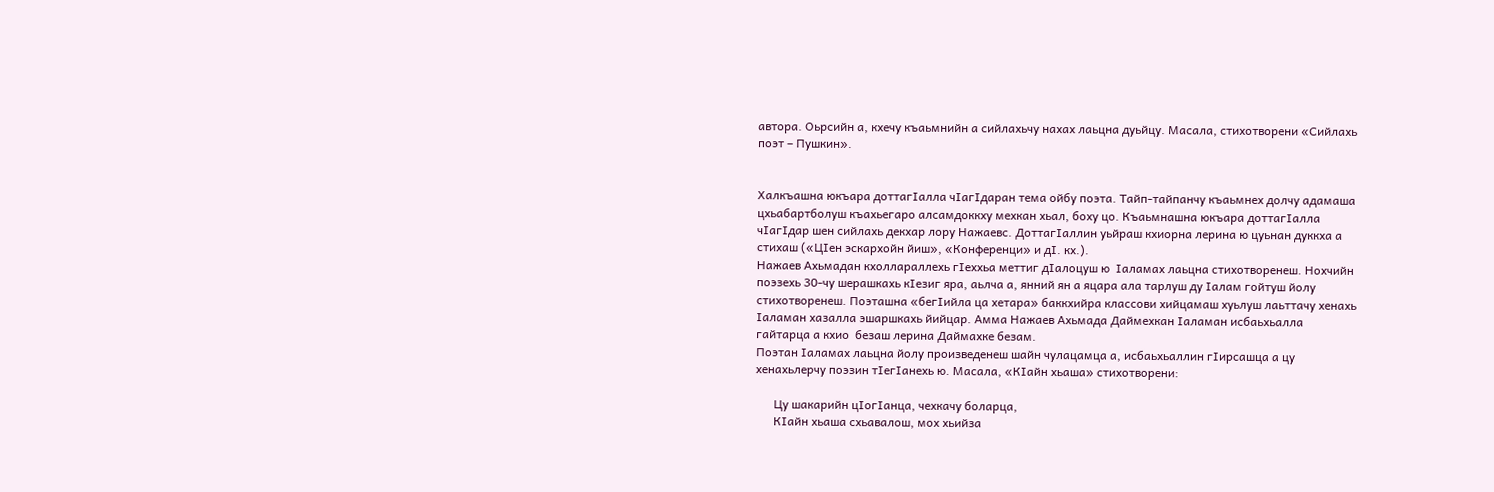автора. Оьрсийн а, кхечу къаьмнийн а сийлахьчу нахах лаьцна дуьйцу. Масала, стихотворени «Сийлахь поэт – Пушкин».


Халкъашна юкъара доттагIалла чIагIдаран тема ойбу поэта. Тайп-тайпанчу къаьмнех долчу адамаша цхьабартболуш къахьегаро алсамдоккху мехкан хьал, боху цо. Къаьмнашна юкъара доттагIалла  чIагIдар шен сийлахь декхар лору Нажаевс. ДоттагIаллин уьйраш кхиорна лерина ю цуьнан дуккха а стихаш («ЦIен эскархойн йиш», «Конференци» и дI. кх.).
Нажаев Ахьмадан кхоллараллехь гIеххьа меттиг дIалоцуш ю  Iаламах лаьцна стихотворенеш. Нохчийн поэзехь 30-чу шерашкахь кIезиг яра, аьлча а, янний ян а яцара ала тарлуш ду Iалам гойтуш йолу стихотворенеш. Поэташна «бегIийла ца хетара» баккхийра классови хийцамаш хуьлуш лаьттачу хенахь Iаламан хазалла эшаршкахь йийцар. Амма Нажаев Ахьмада Даймехкан Iаламан исбаьхьалла гайтарца а кхио  безаш лерина Даймахке безам.
Поэтан Iаламах лаьцна йолу произведенеш шайн чулацамца а, исбаьхьаллин гIирсашца а цу хенахьлерчу поэзин тIегIанехь ю. Масала, «КIайн хьаша» стихотворени:

      Цу шакарийн цIогIанца, чехкачу боларца,
      КIайн хьаша схьавалош, мох хьийза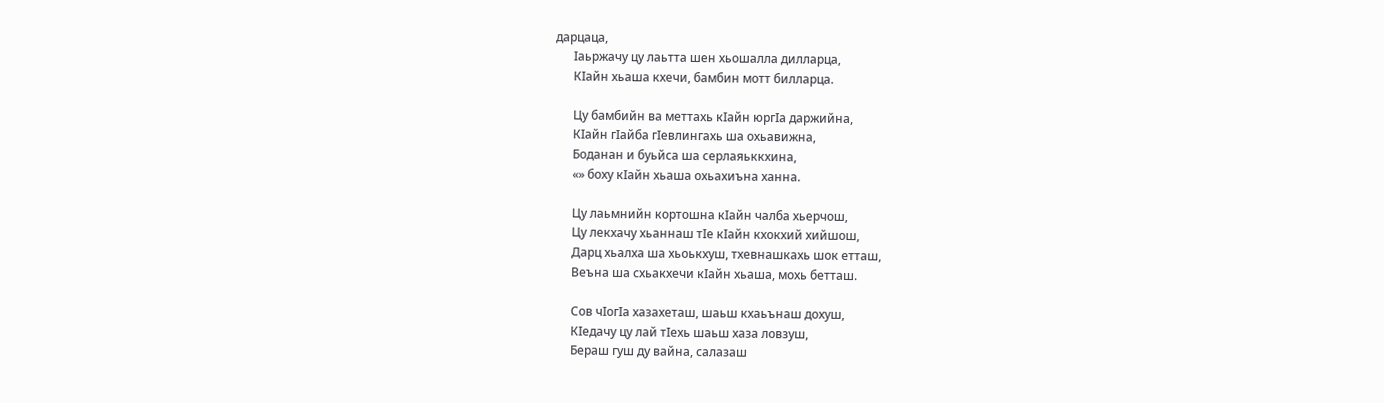дарцаца,
      Iаьржачу цу лаьтта шен хьошалла дилларца,
      КIайн хьаша кхечи, бамбин мотт билларца.

      Цу бамбийн ва меттахь кIайн юргIа даржийна,
      КIайн гIайба гIевлингахь ша охьавижна,
      Боданан и буьйса ша серлаяьккхина,
      «» боху кIайн хьаша охьахиъна ханна.

      Цу лаьмнийн кортошна кIайн чалба хьерчош,
      Цу лекхачу хьаннаш тIе кIайн кхокхий хийшош,
      Дарц хьалха ша хьоькхуш, тхевнашкахь шок етташ,
      Веъна ша схьакхечи кIайн хьаша, мохь бетташ.

      Сов чIогIа хазахеташ, шаьш кхаьънаш дохуш,
      КIедачу цу лай тIехь шаьш хаза ловзуш,
      Бераш гуш ду вайна, салазаш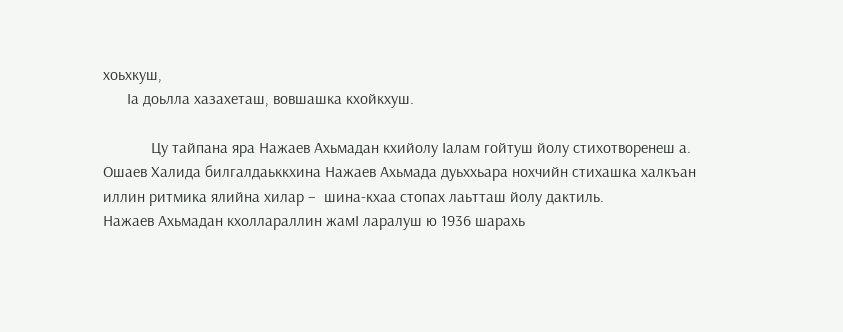хоьхкуш,
      Iа доьлла хазахеташ, вовшашка кхойкхуш.

            Цу тайпана яра Нажаев Ахьмадан кхийолу Iалам гойтуш йолу стихотворенеш а. Ошаев Халида билгалдаьккхина Нажаев Ахьмада дуьххьара нохчийн стихашка халкъан иллин ритмика ялийна хилар –  шина-кхаа стопах лаьтташ йолу дактиль.
Нажаев Ахьмадан кхоллараллин жамI ларалуш ю 1936 шарахь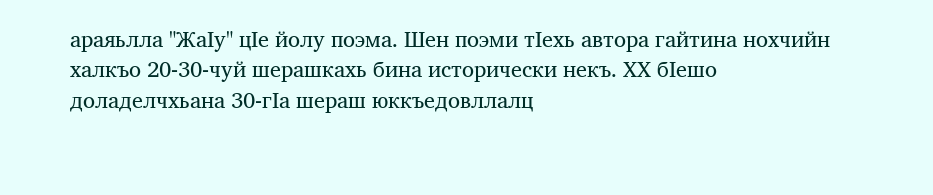араяьлла "ЖаIу" цIе йолу поэма. Шен поэми тIехь автора гайтина нохчийн халкъо 20-30-чуй шерашкахь бина исторически некъ. ХХ бIешо доладелчхьана 30-гIа шераш юккъедовллалц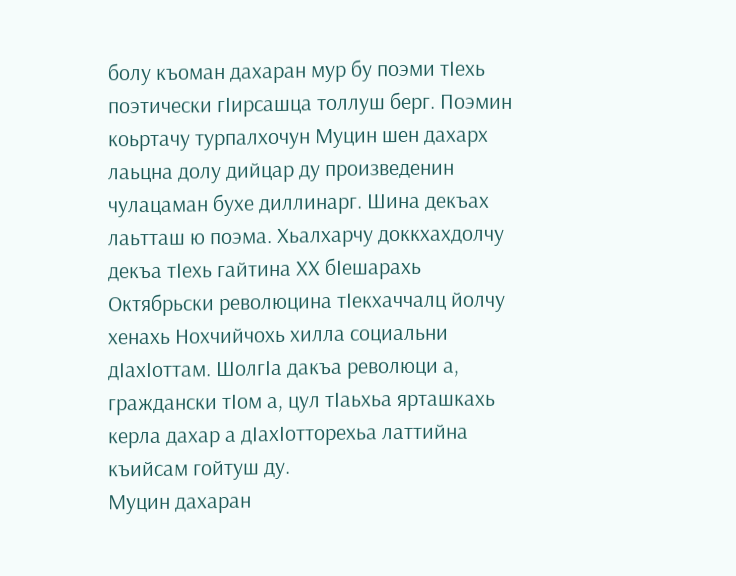болу къоман дахаран мур бу поэми тIехь поэтически гIирсашца толлуш берг. Поэмин коьртачу турпалхочун Муцин шен дахарх лаьцна долу дийцар ду произведенин чулацаман бухе диллинарг. Шина декъах лаьтташ ю поэма. Хьалхарчу доккхахдолчу декъа тIехь гайтина ХХ бIешарахь Октябрьски революцина тIекхаччалц йолчу хенахь Нохчийчохь хилла социальни дIахIоттам. ШолгIа дакъа революци а, граждански тIом а, цул тIаьхьа ярташкахь керла дахар а дIахIотторехьа латтийна къийсам гойтуш ду.
Муцин дахаран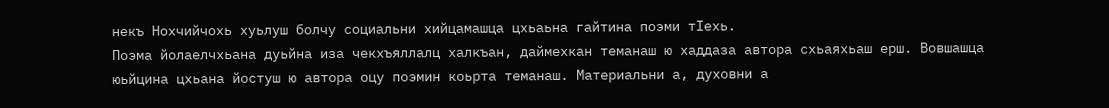некъ Нохчийчохь хуьлуш болчу социальни хийцамашца цхьаьна гайтина поэми тIехь.
Поэма йолаелчхьана дуьйна иза чекхъяллалц халкъан, даймехкан теманаш ю хаддаза автора схьаяхьаш ерш. Вовшашца юьйцина цхьана йостуш ю автора оцу поэмин коьрта теманаш. Материальни а, духовни а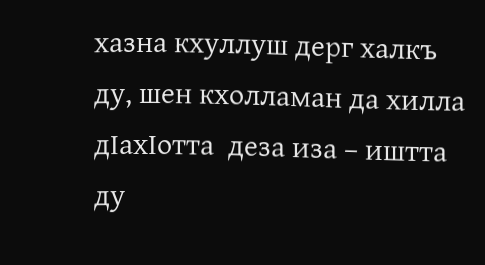хазна кхуллуш дерг халкъ ду, шен кхолламан да хилла дIахIотта  деза иза – иштта ду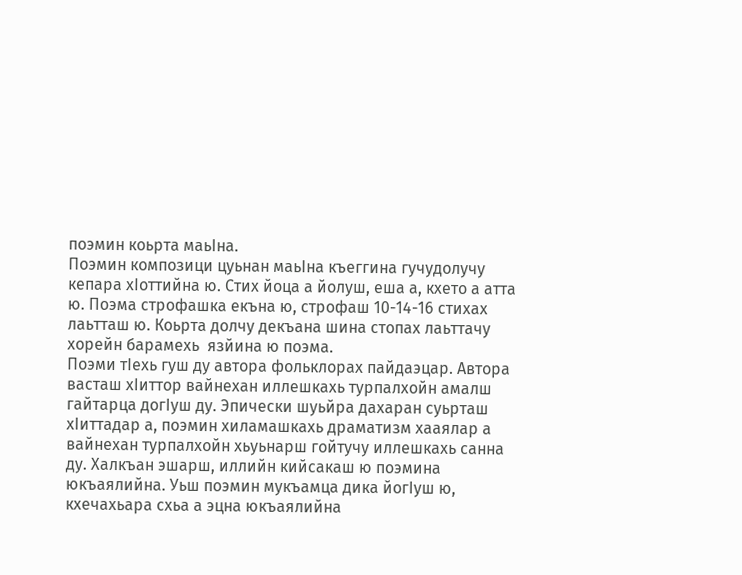поэмин коьрта маьIна.
Поэмин композици цуьнан маьIна къеггина гучудолучу кепара хIоттийна ю. Стих йоца а йолуш, еша а, кхето а атта ю. Поэма строфашка екъна ю, строфаш 10-14-16 стихах лаьтташ ю. Коьрта долчу декъана шина стопах лаьттачу хорейн барамехь  язйина ю поэма.
Поэми тIехь гуш ду автора фольклорах пайдаэцар. Автора  васташ хIиттор вайнехан иллешкахь турпалхойн амалш гайтарца догIуш ду. Эпически шуьйра дахаран суьрташ хIиттадар а, поэмин хиламашкахь драматизм хааялар а вайнехан турпалхойн хьуьнарш гойтучу иллешкахь санна ду. Халкъан эшарш, иллийн кийсакаш ю поэмина юкъаялийна. Уьш поэмин мукъамца дика йогIуш ю, кхечахьара схьа а эцна юкъаялийна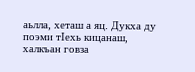аьлла, хеташ а яц. Дукха ду поэми тIехь кицанаш, халкъан говза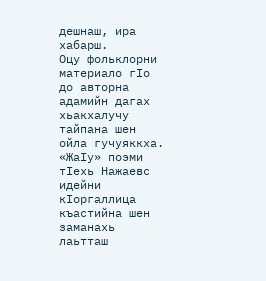дешнаш, ира хабарш.
Оцу фольклорни материало гIо до авторна адамийн дагах хьакхалучу тайпана шен ойла гучуяккха.
«ЖаIу» поэми тIехь Нажаевс идейни кIоргаллица къастийна шен заманахь лаьтташ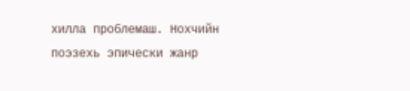хилла проблемаш. Нохчийн поэзехь эпически жанр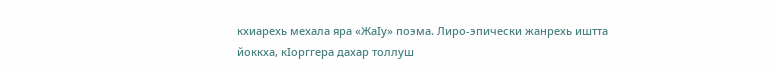кхиарехь мехала яра «ЖаIу» поэма. Лиро-эпически жанрехь иштта йоккха, кIорггера дахар толлуш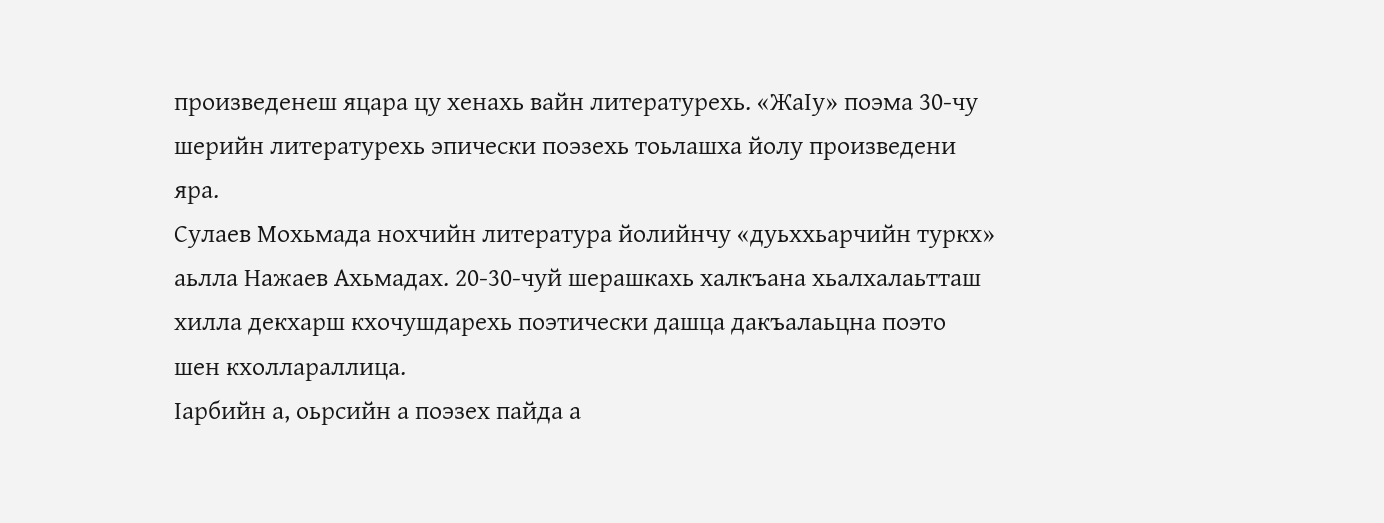произведенеш яцара цу хенахь вайн литературехь. «ЖаIу» поэма 30-чу шерийн литературехь эпически поэзехь тоьлашха йолу произведени яра.
Сулаев Мохьмада нохчийн литература йолийнчу «дуьххьарчийн туркх» аьлла Нажаев Ахьмадах. 20-30-чуй шерашкахь халкъана хьалхалаьтташ хилла декхарш кхочушдарехь поэтически дашца дакъалаьцна поэто шен кхоллараллица.
Iарбийн а, оьрсийн а поэзех пайда а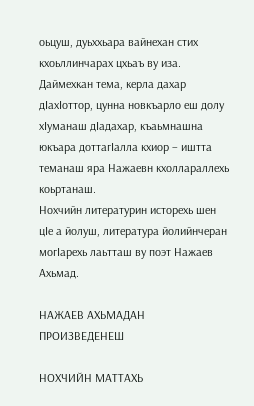оьцуш, дуьххьара вайнехан стих кхоьллинчарах цхьаъ ву иза. Даймехкан тема, керла дахар дIахIоттор, цунна новкъарло еш долу хIуманаш дIадахар, къаьмнашна юкъара доттагIалла кхиор – иштта теманаш яра Нажаевн кхоллараллехь коьртанаш.
Нохчийн литературин исторехь шен цIе а йолуш, литература йолийнчеран могIарехь лаьтташ ву поэт Нажаев Ахьмад.

НАЖАЕВ АХЬМАДАН ПРОИЗВЕДЕНЕШ

НОХЧИЙН МАТТАХЬ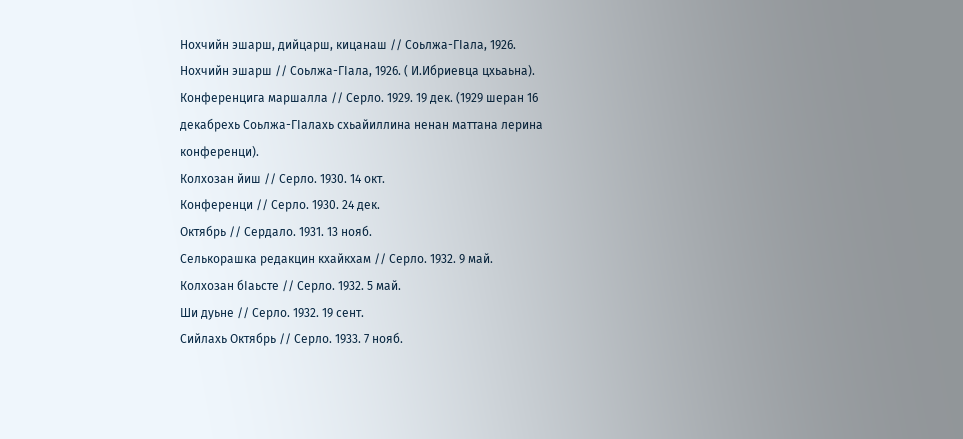Нохчийн эшарш, дийцарш, кицанаш // Соьлжа-ГIала, 1926.
Нохчийн эшарш // Соьлжа-ГIала, 1926. ( И.Ибриевца цхьаьна).
Конференцига маршалла // Серло. 1929. 19 дек. (1929 шеран 16 декабрехь Соьлжа-ГIалахь схьайиллина ненан маттана лерина конференци).
Колхозан йиш // Серло. 1930. 14 окт.
Конференци // Серло. 1930. 24 дек.
Октябрь // Сердало. 1931. 13 нояб.
Селькорашка редакцин кхайкхам // Серло. 1932. 9 май.
Колхозан бIаьсте // Серло. 1932. 5 май.
Ши дуьне // Серло. 1932. 19 сент.
Сийлахь Октябрь // Серло. 1933. 7 нояб.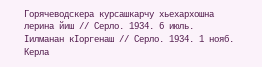Горячеводскера курсашкарчу хьехархошна лерина йиш // Серло. 1934. 6 июль.
Iилманан кIоргенаш // Серло. 1934. 1 нояб.
Керла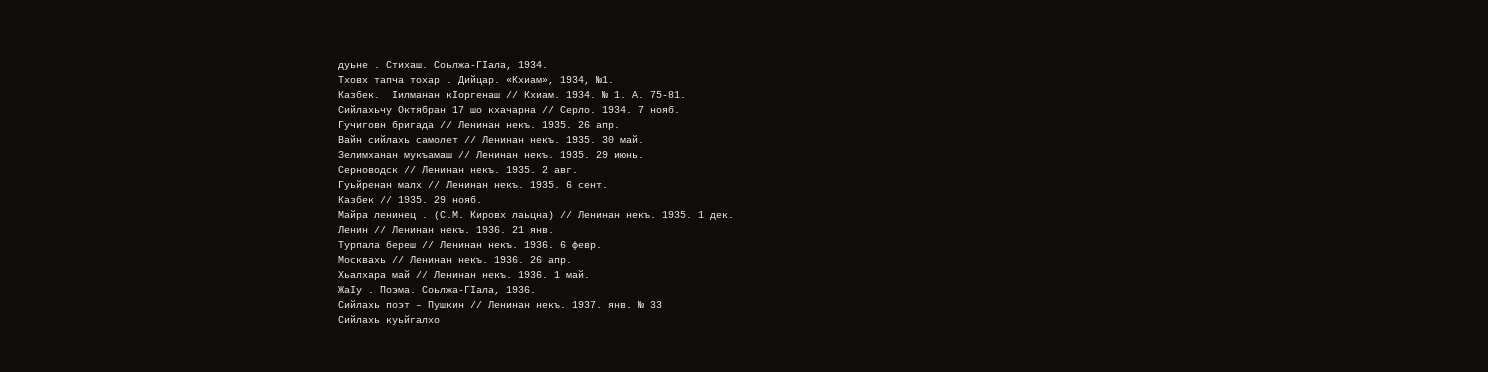дуьне . Стихаш. Соьлжа-ГIала, 1934.
Тховх тапча тохар . Дийцар. «Кхиам», 1934, №1.
Казбек.  Iилманан кIоргенаш // Кхиам. 1934. № 1. А. 75-81.
Сийлахьчу Октябран 17 шо кхачарна // Серло. 1934. 7 нояб.
Гучиговн бригада // Ленинан некъ. 1935. 26 апр.
Вайн сийлахь самолет // Ленинан некъ. 1935. 30 май.
Зелимханан мукъамаш // Ленинан некъ. 1935. 29 июнь.
Серноводск // Ленинан некъ. 1935. 2 авг.
Гуьйренан малх // Ленинан некъ. 1935. 6 сент.
Казбек // 1935. 29 нояб.
Майра ленинец . (С.М. Кировх лаьцна) // Ленинан некъ. 1935. 1 дек.
Ленин // Ленинан некъ. 1936. 21 янв.
Турпала береш // Ленинан некъ. 1936. 6 февр.
Москвахь // Ленинан некъ. 1936. 26 апр.
Хьалхара май // Ленинан некъ. 1936. 1 май.
ЖаIу . Поэма. Соьлжа-ГIала, 1936.
Сийлахь поэт – Пушкин // Ленинан некъ. 1937. янв. № 33
Сийлахь куьйгалхо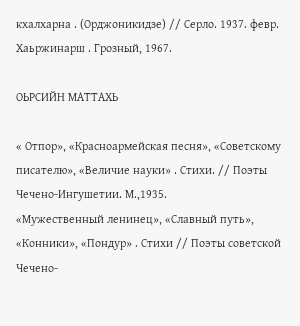кхалхарна . (Орджоникидзе) // Серло. 1937. февр.
Хаьржинарш . Грозный, 1967.

ОЬРСИЙН МАТТАХЬ

« Отпор», «Красноармейская песня», «Советскому писателю», «Величие науки» . Стихи. // Поэты Чечено-Ингушетии. М.,1935.
«Мужественный ленинец», «Славный путь», «Конники», «Пондур» . Стихи // Поэты советской Чечено-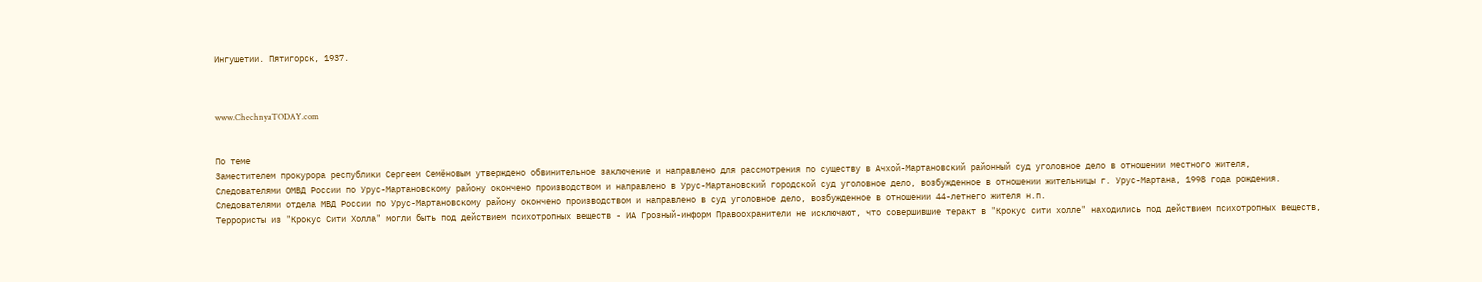Ингушетии. Пятигорск, 1937.



www.ChechnyaTODAY.com


По теме
Заместителем прокурора республики Сергеем Семёновым утверждено обвинительное заключение и направлено для рассмотрения по существу в Ачхой-Мартановский районный суд уголовное дело в отношении местного жителя,
Следователями ОМВД России по Урус-Мартановскому району окончено производством и направлено в Урус-Мартановский городской суд уголовное дело, возбужденное в отношении жительницы г. Урус-Мартана, 1998 года рождения.
Следователями отдела МВД России по Урус-Мартановскому району окончено производством и направлено в суд уголовное дело, возбужденное в отношении 44-летнего жителя н.п.
Террористы из "Крокус Сити Холла" могли быть под действием психотропных веществ - ИА Грозный-информ Правоохранители не исключают, что совершившие теракт в "Крокус сити холле" находились под действием психотропных веществ,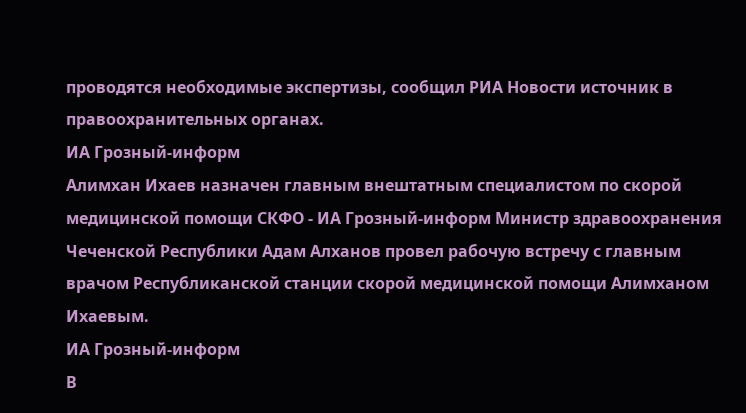проводятся необходимые экспертизы, сообщил РИА Новости источник в правоохранительных органах.
ИА Грозный-информ
Алимхан Ихаев назначен главным внештатным специалистом по скорой медицинской помощи СКФО - ИА Грозный-информ Министр здравоохранения Чеченской Республики Адам Алханов провел рабочую встречу с главным врачом Республиканской станции скорой медицинской помощи Алимханом Ихаевым.
ИА Грозный-информ
В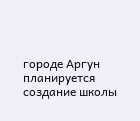городе Аргун планируется создание школы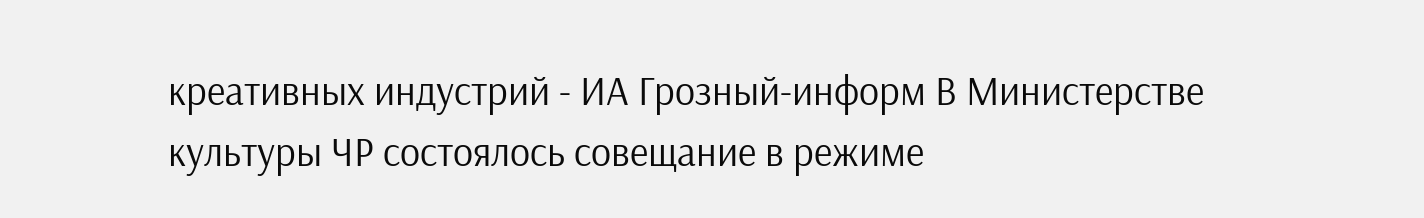креативных индустрий - ИА Грозный-информ В Министерстве культуры ЧР состоялось совещание в режиме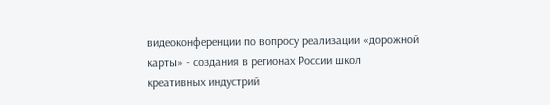видеоконференции по вопросу реализации «дорожной карты» - создания в регионах России школ креативных индустрий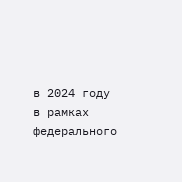в 2024 году в рамках федерального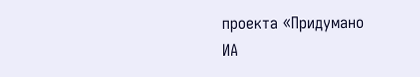проекта «Придумано
ИА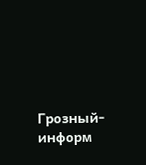Грозный-информ